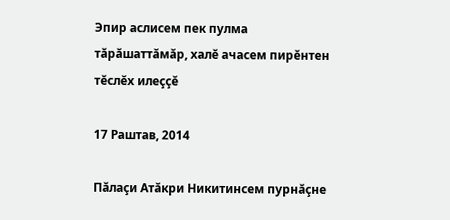Эпир аслисем пек пулма тăрăшаттăмăр, халĕ ачасем пирĕнтен тĕслĕх илеççĕ

17 Раштав, 2014

Пăлаçи Атăкри Никитинсем пурнăçне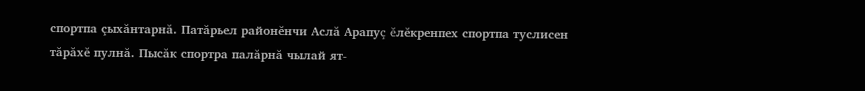спортпа çыхăнтарнă. Патăрьел районĕнчи Аслă Арапуç ĕлĕкренпех спортпа туслисен тăрăхĕ пулнă. Пысăк спортра палăрнă чылай ят-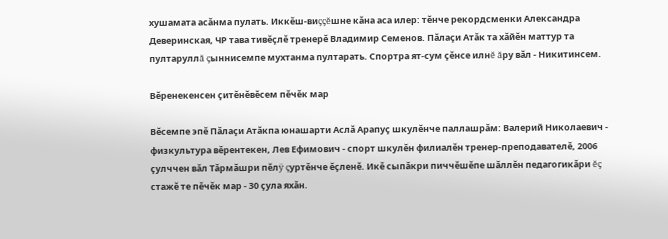хушамата асăнма пулать. Иккĕш-виççĕшне кăна аса илер: тĕнче рекордсменки Александра Деверинская, ЧР тава тивĕçлĕ тренерĕ Владимир Семенов. Пăлаçи Атăк та хăйĕн маттур та пултаруллă çыннисемпе мухтанма пултарать. Спортра ят-сум çĕнсе илнĕ ăру вăл - Никитинсем.

Вĕренекенсен çитĕнĕвĕсем пĕчĕк мар

Вĕсемпе эпĕ Пăлаçи Атăкпа юнашарти Аслă Арапуç шкулĕнче паллашрăм: Валерий Николаевич - физкультура вĕрентекен, Лев Ефимович - спорт шкулĕн филиалĕн тренер-преподавателĕ, 2006 çулччен вăл Тăрмăшри пĕлÿ çуртĕнче ĕçленĕ. Икĕ сыпăкри пиччĕшĕпе шăллĕн педагогикăри ĕç стажĕ те пĕчĕк мар - 30 çула яхăн.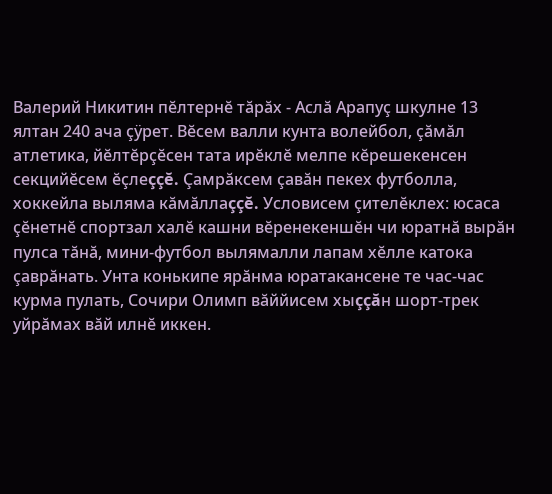Валерий Никитин пĕлтернĕ тăрăх - Аслă Арапуç шкулне 13 ялтан 240 ача çÿрет. Вĕсем валли кунта волейбол, çăмăл атлетика, йĕлтĕрçĕсен тата ирĕклĕ мелпе кĕрешекенсен секцийĕсем ĕçлеççĕ. Çамрăксем çавăн пекех футболла, хоккейла выляма кăмăллаççĕ. Условисем çителĕклех: юсаса çĕнетнĕ спортзал халĕ кашни вĕренекеншĕн чи юратнă вырăн пулса тăнă, мини-футбол вылямалли лапам хĕлле катока çаврăнать. Унта конькипе ярăнма юратакансене те час-час курма пулать, Сочири Олимп вăййисем хыççăн шорт-трек уйрăмах вăй илнĕ иккен.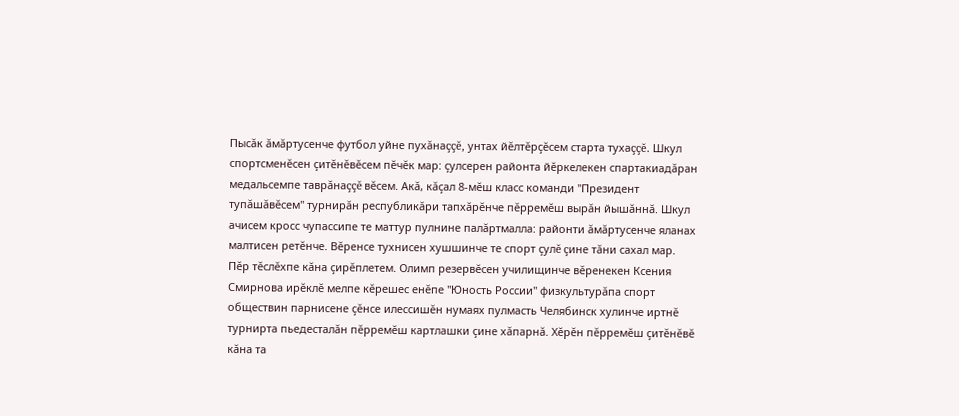Пысăк ăмăртусенче футбол уйне пухăнаççĕ, унтах йĕлтĕрçĕсем старта тухаççĕ. Шкул спортсменĕсен çитĕнĕвĕсем пĕчĕк мар: çулсерен районта йĕркелекен спартакиадăран медальсемпе таврăнаççĕ вĕсем. Акă, кăçал 8-мĕш класс команди "Президент тупăшăвĕсем" турнирăн республикăри тапхăрĕнче пĕрремĕш вырăн йышăннă. Шкул ачисем кросс чупассипе те маттур пулнине палăртмалла: районти ăмăртусенче яланах малтисен ретĕнче. Вĕренсе тухнисен хушшинче те спорт çулĕ çине тăни сахал мар. Пĕр тĕслĕхпе кăна çирĕплетем. Олимп резервĕсен училищинче вĕренекен Ксения Смирнова ирĕклĕ мелпе кĕрешес енĕпе "Юность России" физкультурăпа спорт обществин парнисене çĕнсе илессишĕн нумаях пулмасть Челябинск хулинче иртнĕ турнирта пьедесталăн пĕрремĕш картлашки çине хăпарнă. Хĕрĕн пĕрремĕш çитĕнĕвĕ кăна та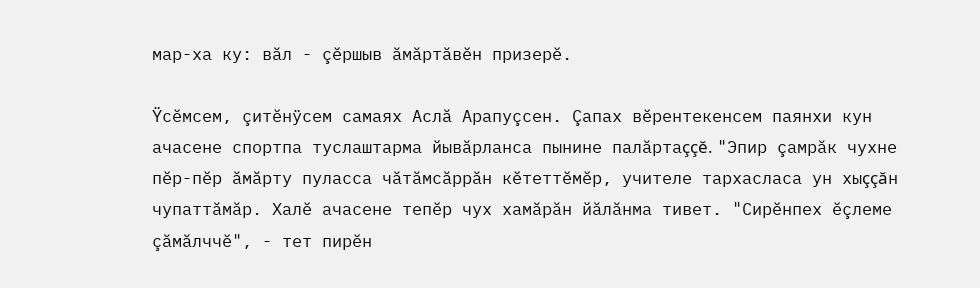мар-ха ку: вăл - çĕршыв ăмăртăвĕн призерĕ.

Ÿсĕмсем, çитĕнÿсем самаях Аслă Арапуçсен. Çапах вĕрентекенсем паянхи кун ачасене спортпа туслаштарма йывăрланса пынине палăртаççĕ. "Эпир çамрăк чухне пĕр-пĕр ăмăрту пуласса чăтăмсăррăн кĕтеттĕмĕр, учителе тархасласа ун хыççăн чупаттăмăр. Халĕ ачасене тепĕр чух хамăрăн йăлăнма тивет. "Сирĕнпех ĕçлеме çăмăлччĕ", - тет пирĕн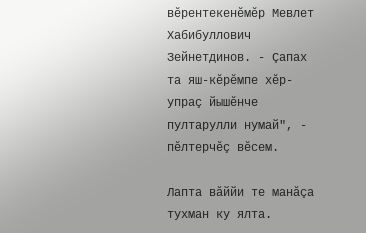вĕрентекенĕмĕр Мевлет Хабибуллович Зейнетдинов. - Çапах та яш-кĕрĕмпе хĕр-упраç йышĕнче пултарулли нумай", - пĕлтерчĕç вĕсем.

Лапта вăййи те манăçа тухман ку ялта.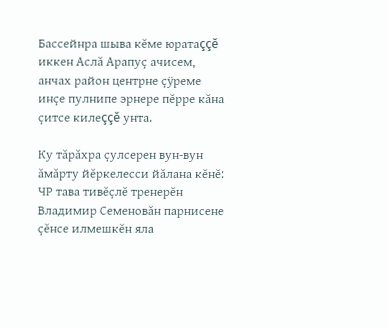Бассейнра шыва кĕме юратаççĕ иккен Аслă Арапуç ачисем, анчах район центрне çÿреме инçе пулнипе эрнере пĕрре кăна çитсе килеççĕ унта.

Ку тăрăхра çулсерен вун-вун ăмăрту йĕркелесси йăлана кĕнĕ: ЧР тава тивĕçлĕ тренерĕн Владимир Семеновăн парнисене çĕнсе илмешкĕн яла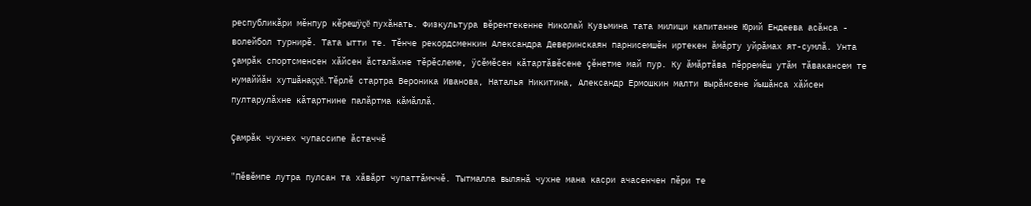республикăри мĕнпур кĕрешÿçĕ пухăнать. Физкультура вĕрентекенне Николай Кузьмина тата милици капитанне Юрий Ендеева асăнса - волейбол турнирĕ. Тата ытти те. Тĕнче рекордсменкин Александра Деверинскаян парнисемшĕн иртекен ăмăрту уйрăмах ят-сумлă. Унта çамрăк спортсменсен хăйсен ăсталăхне тĕрĕслеме, ÿсĕмĕсен кăтартăвĕсене çĕнетме май пур. Ку ăмăртăва пĕрремĕш утăм тăвакансем те нумаййăн хутшăнаççĕ. Тĕрлĕ стартра Вероника Иванова, Наталья Никитина, Александр Ермошкин малти вырăнсене йышăнса хăйсен пултарулăхне кăтартнине палăртма кăмăллă.

Çамрăк чухнех чупассипе ăстаччĕ

"Пĕвĕмпе лутра пулсан та хăвăрт чупаттăмччĕ. Тытмалла вылянă чухне мана касри ачасенчен пĕри те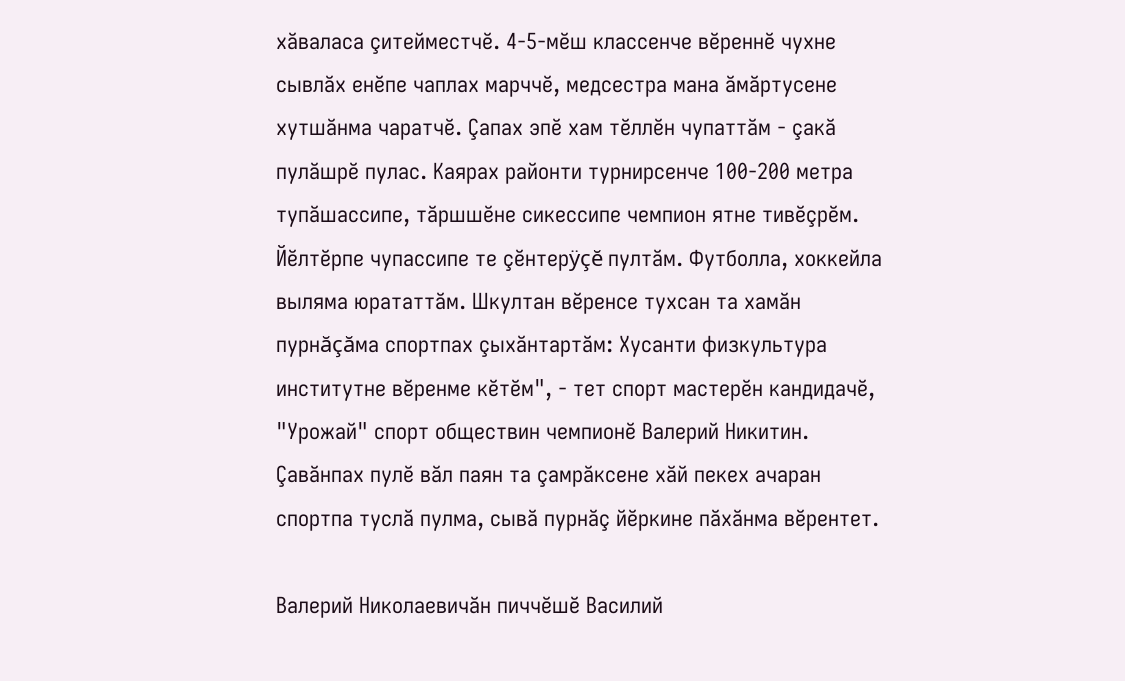хăваласа çитейместчĕ. 4-5-мĕш классенче вĕреннĕ чухне сывлăх енĕпе чаплах марччĕ, медсестра мана ăмăртусене хутшăнма чаратчĕ. Çапах эпĕ хам тĕллĕн чупаттăм - çакă пулăшрĕ пулас. Каярах районти турнирсенче 100-200 метра тупăшассипе, тăршшĕне сикессипе чемпион ятне тивĕçрĕм. Йĕлтĕрпе чупассипе те çĕнтерÿçĕ пултăм. Футболла, хоккейла выляма юрататтăм. Шкултан вĕренсе тухсан та хамăн пурнăçăма спортпах çыхăнтартăм: Хусанти физкультура институтне вĕренме кĕтĕм", - тет спорт мастерĕн кандидачĕ, "Урожай" спорт обществин чемпионĕ Валерий Никитин. Çавăнпах пулĕ вăл паян та çамрăксене хăй пекех ачаран спортпа туслă пулма, сывă пурнăç йĕркине пăхăнма вĕрентет.

Валерий Николаевичăн пиччĕшĕ Василий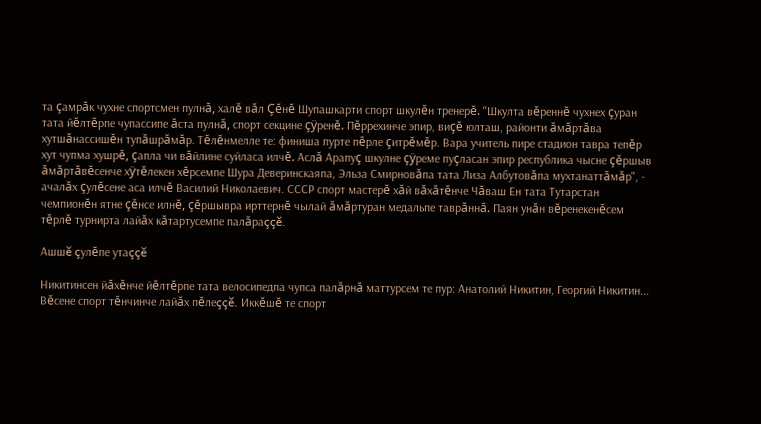та çамрăк чухне спортсмен пулнă, халĕ вăл Çĕнĕ Шупашкарти спорт шкулĕн тренерĕ. "Шкулта вĕреннĕ чухнех çуран тата йĕлтĕрпе чупассипе ăста пулнă, спорт секцине çÿренĕ. Пĕррехинче эпир, виçĕ юлташ, районти ăмăртăва хутшăнассишĕн тупăшрăмăр. Тĕлĕнмелле те: финиша пурте пĕрле çитрĕмĕр. Вара учитель пире стадион тавра тепĕр хут чупма хушрĕ, çапла чи вăйлине суйласа илчĕ. Аслă Арапуç шкулне çÿреме пуçласан эпир республика чысне çĕршыв ăмăртăвĕсенче хÿтĕлекен хĕрсемпе Шура Деверинскаяпа, Эльза Смирновăпа тата Лиза Албутовăпа мухтанаттăмăр", - ачалăх çулĕсене аса илчĕ Василий Николаевич. СССР спорт мастерĕ хăй вăхăтĕнче Чăваш Ен тата Тутарстан чемпионĕн ятне çĕнсе илнĕ, çĕршывра ирттернĕ чылай ăмăртуран медальпе таврăннă. Паян унăн вĕренекенĕсем тĕрлĕ турнирта лайăх кăтартусемпе палăраççĕ.

Ашшĕ çулĕпе утаççĕ

Никитинсен йăхĕнче йĕлтĕрпе тата велосипедпа чупса палăрнă маттурсем те пур: Анатолий Никитин, Георгий Никитин... Вĕсене спорт тĕнчинче лайăх пĕлеççĕ. Иккĕшĕ те спорт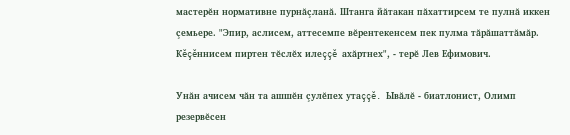мастерĕн нормативне пурнăçланă. Штанга йăтакан пăхаттирсем те пулнă иккен çемьере. "Эпир, аслисем, аттесемпе вĕрентекенсем пек пулма тăрăшаттăмăр. Кĕçĕннисем пиртен тĕслĕх илеççĕ ахăртнех", - терĕ Лев Ефимович.

Унăн ачисем чăн та ашшĕн çулĕпех утаççĕ. Ывăлĕ - биатлонист, Олимп резервĕсен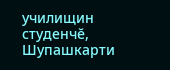училищин студенчĕ, Шупашкарти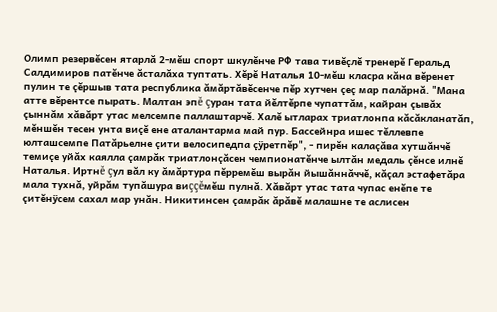Олимп резервĕсен ятарлă 2-мĕш спорт шкулĕнче РФ тава тивĕçлĕ тренерĕ Геральд Салдимиров патĕнче ăсталăха туптать. Хĕрĕ Наталья 10-мĕш класра кăна вĕренет пулин те çĕршыв тата республика ăмăртăвĕсенче пĕр хутчен çеç мар палăрнă. "Мана атте вĕрентсе пырать. Малтан эпĕ çуран тата йĕлтĕрпе чупаттăм, кайран çывăх çыннăм хăвăрт утас мелсемпе паллаштарчĕ. Халĕ ытларах триатлонпа кăсăкланатăп, мĕншĕн тесен унта виçĕ ене аталантарма май пур. Бассейнра ишес тĕллевпе юлташсемпе Патăрьелне çити велосипедпа çÿретпĕр", - пирĕн калаçăва хутшăнчĕ темиçе уйăх каялла çамрăк триатлонçăсен чемпионатĕнче ылтăн медаль çĕнсе илнĕ Наталья. Иртнĕ çул вăл ку ăмăртура пĕрремĕш вырăн йышăннăччĕ, кăçал эстафетăра мала тухнă, уйрăм тупăшура виççĕмĕш пулнă. Хăвăрт утас тата чупас енĕпе те çитĕнÿсем сахал мар унăн. Никитинсен çамрăк ăрăвĕ малашне те аслисен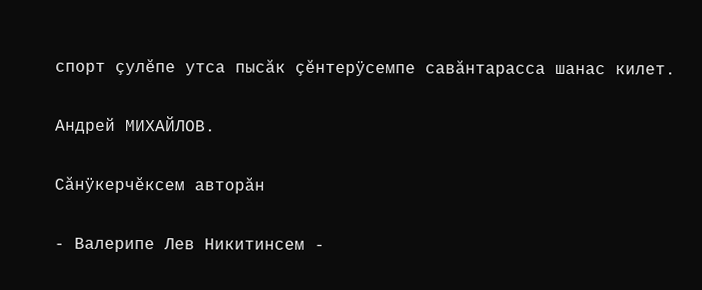спорт çулĕпе утса пысăк çĕнтерÿсемпе савăнтарасса шанас килет.

Андрей МИХАЙЛОВ.

Сăнÿкерчĕксем авторăн

- Валерипе Лев Никитинсем -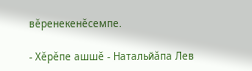вĕренекенĕсемпе.

- Хĕрĕпе ашшĕ - Натальйăпа Лев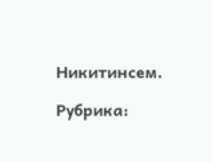Никитинсем.

Рубрика: